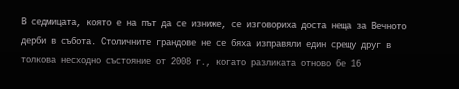В седмицата, която е на път да се изниже, се изговориха доста неща за Вечното дерби в събота. Столичните грандове не се бяха изправяли един срещу друг в толкова несходно състояние от 2008 г., когато разликата отново бе 16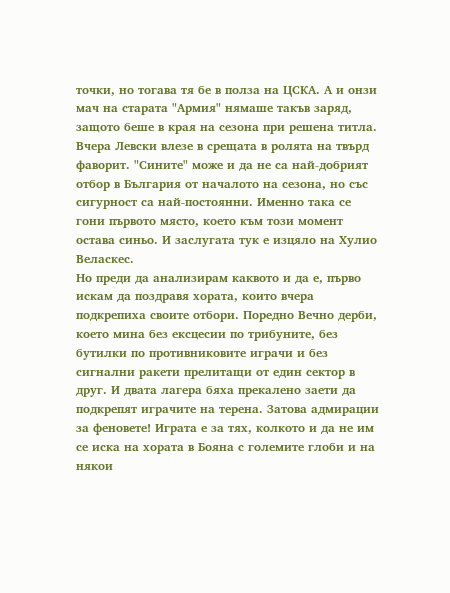точки, но тогава тя бе в полза на ЦСКА. А и онзи мач на старата "Армия" нямаше такъв заряд, защото беше в края на сезона при решена титла.
Вчера Левски влезе в срещата в ролята на твърд фаворит. "Сините" може и да не са най-добрият отбор в България от началото на сезона, но със сигурност са най-постоянни. Именно така се гони първото място, което към този момент остава синьо. И заслугата тук е изцяло на Хулио Веласкес.
Но преди да анализирам каквото и да е, първо искам да поздравя хората, които вчера подкрепиха своите отбори. Поредно Вечно дерби, което мина без ексцесии по трибуните, без бутилки по противниковите играчи и без сигнални ракети прелитащи от един сектор в друг. И двата лагера бяха прекалено заети да подкрепят играчите на терена. Затова адмирации за феновете! Играта е за тях, колкото и да не им се иска на хората в Бояна с големите глоби и на някои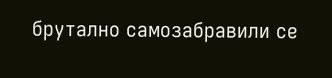брутално самозабравили се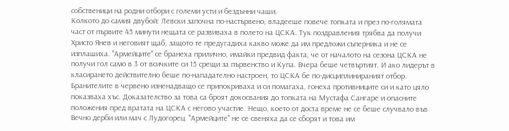собственици на родни отбори с големи усти и бездънни чаши.
Колкото до самия двубой: Левски започна по-настървено, владееше повече топката и през по-голямата част от първите 45 минути нещата се развиваха в полето на ЦСКА. Тук поздравления трябва да получи Христо Янев и неговият щаб, защото те предугадиха какво може да им предложи съперника и не се изплашиха. "Армейците" се бранеха прилично, имайки предвид факта, че от началото на сезона ЦСКА не получи гол само в 3 от всичките си 15 срещи за първенство и Купа. Вчера беше четвъртият. И ако лидерът в класирането действително беше по-нападателно настроен, то ЦСКА бе по-дисциплинираният отбор. Бранителите в червено изненадващо се припокриваха и си помагаха, гонеха противниците си и като цяло показваха хъс. Доказателство за това са броят докосвания до топката на Мустафа Сангаре и опасните положения пред вратата на ЦСКА с негово участие. Нещо, което от доста време не се беше случвало във Вечно дерби или мач с Лудогорец. "Армейците" не се свеняха да се сборят и това им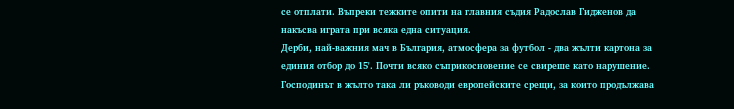се отплати. Въпреки тежките опити на главния съдия Радослав Гидженов да накъсва играта при всяка една ситуация.
Дерби, най-важния мач в България, атмосфера за футбол - два жълти картона за единия отбор до 15'. Почти всяко съприкосновение се свиреше като нарушение. Господинът в жълто така ли ръководи европейските срещи, за които продължава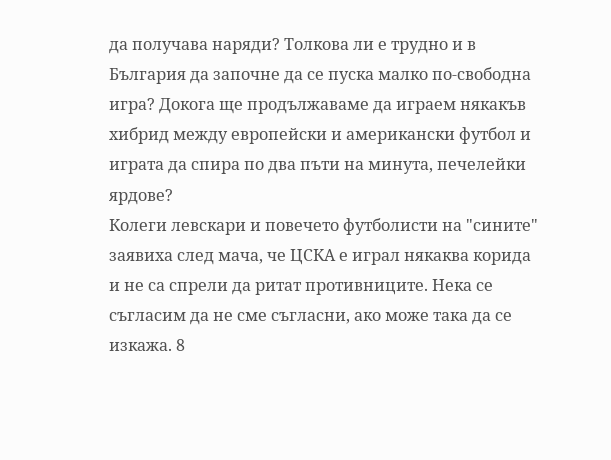да получава наряди? Толкова ли е трудно и в България да започне да се пуска малко по-свободна игра? Докога ще продължаваме да играем някакъв хибрид между европейски и американски футбол и играта да спира по два пъти на минута, печелейки ярдове?
Колеги левскари и повечето футболисти на "сините" заявиха след мача, че ЦСКА е играл някаква корида и не са спрели да ритат противниците. Нека се съгласим да не сме съгласни, ако може така да се изкажа. 8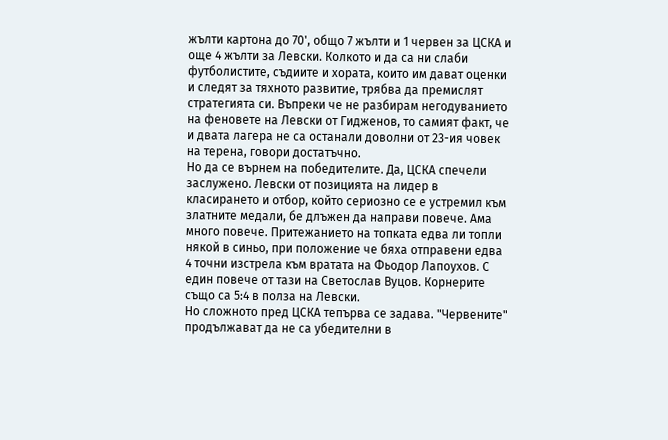жълти картона до 70', общо 7 жълти и 1 червен за ЦСКА и още 4 жълти за Левски. Колкото и да са ни слаби футболистите, съдиите и хората, които им дават оценки и следят за тяхното развитие, трябва да премислят стратегията си. Въпреки че не разбирам негодуванието на феновете на Левски от Гидженов, то самият факт, че и двата лагера не са останали доволни от 23-ия човек на терена, говори достатъчно.
Но да се върнем на победителите. Да, ЦСКА спечели заслужено. Левски от позицията на лидер в класирането и отбор, който сериозно се е устремил към златните медали, бе длъжен да направи повече. Ама много повече. Притежанието на топката едва ли топли някой в синьо, при положение че бяха отправени едва 4 точни изстрела към вратата на Фьодор Лапоухов. С един повече от тази на Светослав Вуцов. Корнерите също са 5:4 в полза на Левски.
Но сложното пред ЦСКА тепърва се задава. "Червените" продължават да не са убедителни в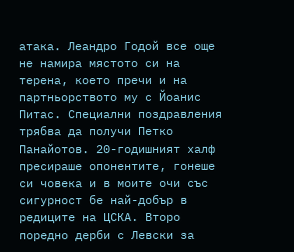атака. Леандро Годой все още не намира мястото си на терена, което пречи и на партньорството му с Йоанис Питас. Специални поздравления трябва да получи Петко Панайотов. 20-годишният халф пресираше опонентите, гонеше си човека и в моите очи със сигурност бе най-добър в редиците на ЦСКА. Второ поредно дерби с Левски за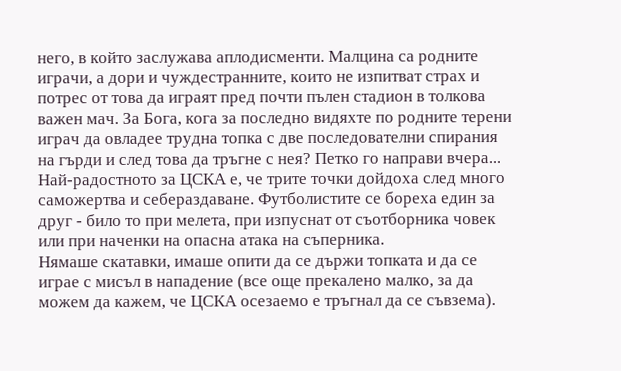него, в който заслужава аплодисменти. Малцина са родните играчи, а дори и чуждестранните, които не изпитват страх и потрес от това да играят пред почти пълен стадион в толкова важен мач. За Бога, кога за последно видяхте по родните терени играч да овладее трудна топка с две последователни спирания на гърди и след това да тръгне с нея? Петко го направи вчера...
Най-радостното за ЦСКА е, че трите точки дойдоха след много саможертва и себераздаване. Футболистите се бореха един за друг - било то при мелета, при изпуснат от съотборника човек или при наченки на опасна атака на съперника.
Нямаше скатавки, имаше опити да се държи топката и да се играе с мисъл в нападение (все още прекалено малко, за да можем да кажем, че ЦСКА осезаемо е тръгнал да се съвзема).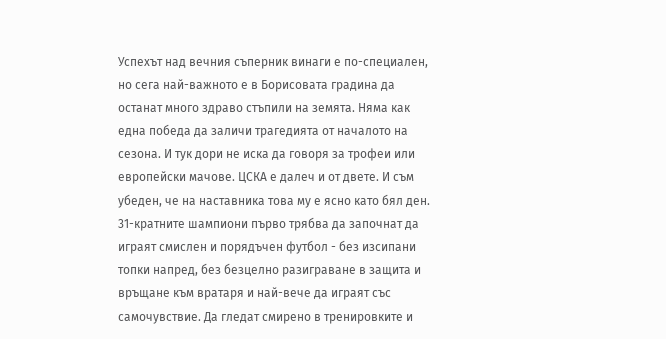Успехът над вечния съперник винаги е по-специален, но сега най-важното е в Борисовата градина да останат много здраво стъпили на земята. Няма как една победа да заличи трагедията от началото на сезона. И тук дори не иска да говоря за трофеи или европейски мачове. ЦСКА е далеч и от двете. И съм убеден, че на наставника това му е ясно като бял ден.
31-кратните шампиони първо трябва да започнат да играят смислен и порядъчен футбол - без изсипани топки напред, без безцелно разиграване в защита и връщане към вратаря и най-вече да играят със самочувствие. Да гледат смирено в тренировките и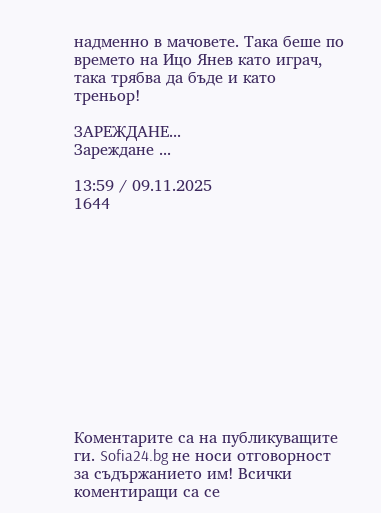надменно в мачовете. Така беше по времето на Ицо Янев като играч, така трябва да бъде и като треньор!

ЗАРЕЖДАНЕ...
Зареждане ...

13:59 / 09.11.2025
1644












Коментарите са на публикуващите ги. Sofia24.bg не носи отговорност за съдържанието им! Всички коментиращи са се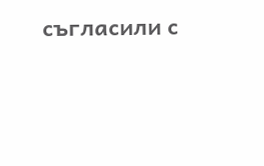съгласили с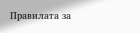Правилата за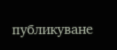публикуване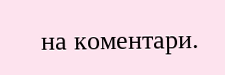на коментари.